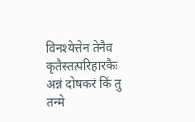विनश्येत्तेन तेनैव कृतैस्तत्परिहारकैः
अन्नं दोषकरं किं तु तन्मे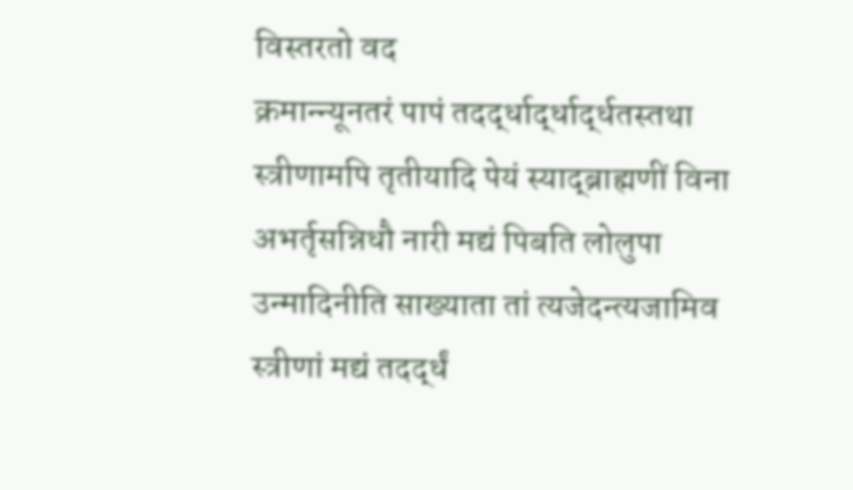विस्तरतो वद
क्रमान्न्यूनतरं पापं तदर्द्धार्द्धार्द्धतस्तथा
स्त्रीणामपि तृतीयादि पेयं स्याद्ब्राह्मणीं विना
अभर्तृसन्निधौ नारी मद्यं पिबति लोलुपा
उन्मादिनीति साख्याता तां त्यजेदन्त्यजामिव
स्त्रीणां मद्यं तदर्द्धं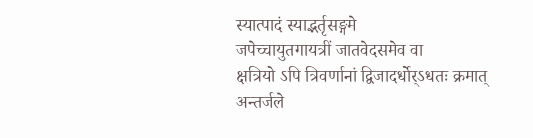स्यात्पादं स्याद्भर्तृसङ्गमे
जपेच्चायुतगायत्रीं जातवेदसमेव वा
क्षत्रियो ऽपि त्रिवर्णानां द्विजादर्धोर्ऽधतः क्रमात्
अन्तर्जले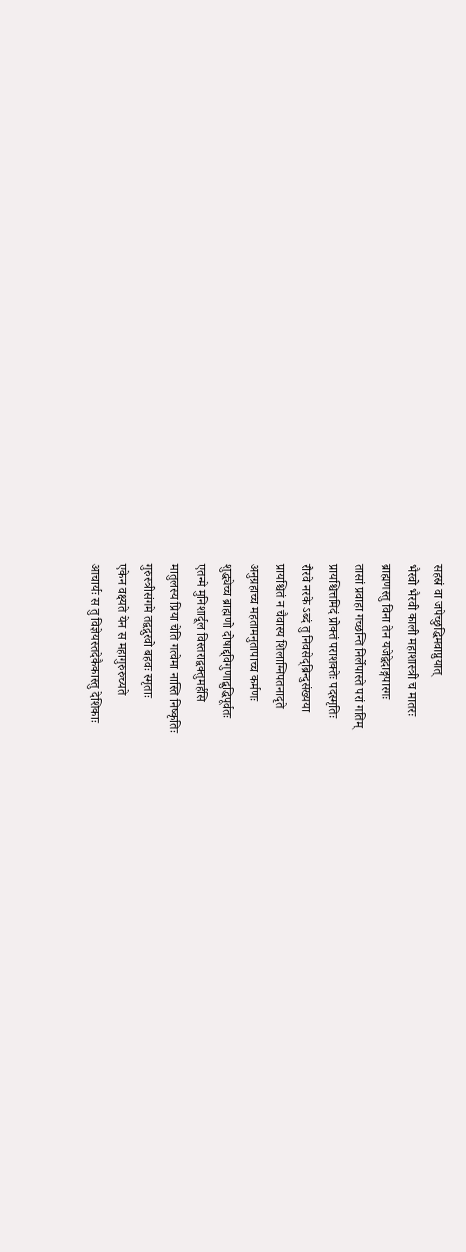सहस्रं वा जपेच्छुद्धिमवाप्नुयात्
भैरवो भैरवी काली महाशास्त्री च मातरः
ब्राह्मणस्तु विना तेन यजेद्वेदाङ्गपारगः
तासां प्रवाहा गच्छन्ति निर्लेपास्ते परां गतिम्
प्रायश्चित्तमिदं प्रोक्तं पराशक्तेः पदस्मृतिः
रौरवे नरके ऽब्दं तु निवसेद्ब्रिन्दुसंख्यया
प्रायश्चितं न चैवास्य शिलाग्निपतनादृते
अनुग्रहाच्च महतामनुतापाच्च कर्मणः
शुद्ध्येच्च ब्राह्मणो दोषाद्द्विगुणाद्बुद्धिपूर्वतः
एतन्मे मुनिशार्दूल विस्तराद्वक्तुमर्हसि
मातुलस्य प्रिया चेति गत्वेमा नास्ति निष्कृतिः
गुरुस्त्रीसंगमे तद्वद्गुरवो बहवः स्मृताः
एकेन वक्ष्यते येन स महागुरुरुच्यते
आचार्यः स तु विज्ञेयस्तदेकैकास्तु देशिकाः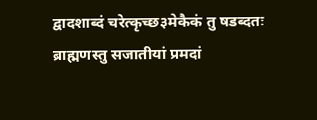द्वादशाब्दं चरेत्कृच्छ३मेकैकं तु षडब्दतः
ब्राह्मणस्तु सजातीयां प्रमदां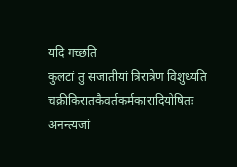यदि गच्छति
कुलटां तु सजातीयां त्रिरात्रेण विशुध्यति
चक्रीकिरातकैवर्तकर्मकारादियोषितः
अनन्त्यजां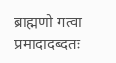ब्राह्मणो गत्वा प्रमादादब्दतः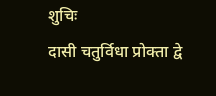शुचिः
दासी चतुर्विधा प्रोक्ता द्वे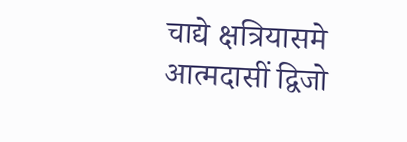चाद्ये क्षत्रियासमे
आत्मदासीं द्विजो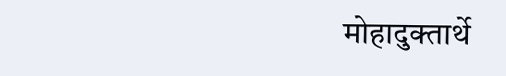मोहादुक्तार्थे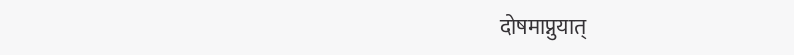दोषमाप्नुयात्